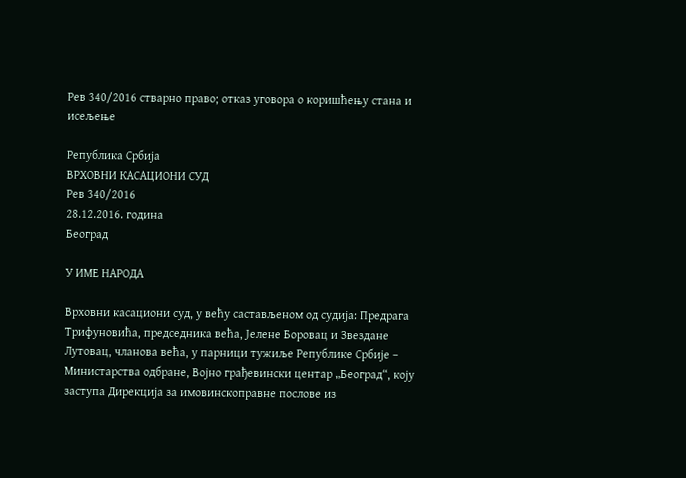Рев 340/2016 стварно право; отказ уговора о коришћењу стана и исељење

Република Србија
ВРХОВНИ КАСАЦИОНИ СУД
Рев 340/2016
28.12.2016. година
Београд

У ИМЕ НАРОДА

Врховни касациони суд, у већу састављеном од судија: Предрага Трифуновића, председника већа, Јелене Боровац и Звездане Лутовац, чланова већа, у парници тужиље Републике Србије – Министарства одбране, Војно грађевински центар „Београд“, коју заступа Дирекција за имовинскоправне послове из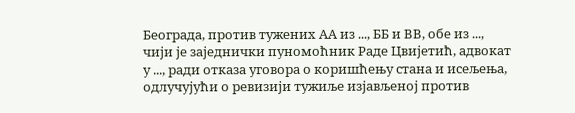Београда, против тужених АА из ..., ББ и ВВ, обе из ..., чији је заједнички пуномоћник Раде Цвијетић, адвокат у ..., ради отказа уговора о коришћењу стана и исељења, одлучујући о ревизији тужиље изјављеној против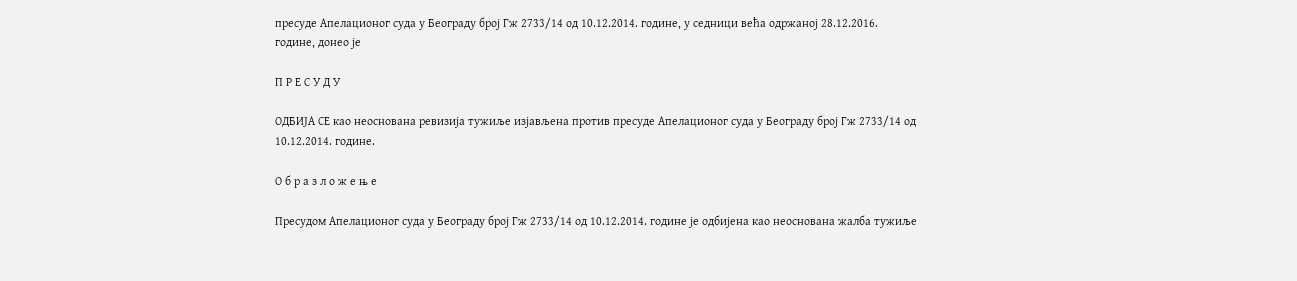пресуде Апелационог суда у Београду број Гж 2733/14 од 10.12.2014. године, у седници већа одржаној 28.12.2016. године, донео је

П Р Е С У Д У

ОДБИЈА СЕ као неоснована ревизија тужиље изјављена против пресуде Апелационог суда у Београду број Гж 2733/14 од 10.12.2014. године.

О б р а з л о ж е њ е

Пресудом Апелационог суда у Београду број Гж 2733/14 од 10.12.2014. године је одбијена као неоснована жалба тужиље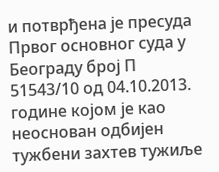и потврђена је пресуда Првог основног суда у Београду број П 51543/10 од 04.10.2013. године којом је као неоснован одбијен тужбени захтев тужиље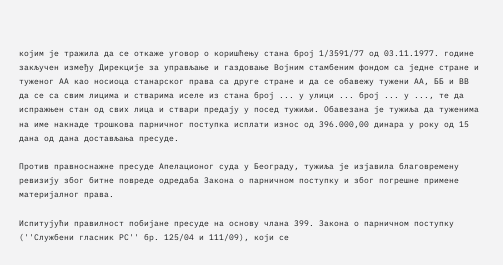којим је тражила да се откаже уговор о коришћењу стана број 1/3591/77 од 03.11.1977. године закључен између Дирекције за управљање и газдовање Војним стамбеним фондом са једне стране и туженог АА као носиоца станарског права са друге стране и да се обавежу тужени АА, ББ и ВВ да се са свим лицима и стварима иселе из стана број ... у улици ... број ... у ..., те да испражњен стан од свих лица и ствари предају у посед тужиљи. Обавезана је тужиља да туженима на име накнаде трошкова парничног поступка исплати износ од 396.000,00 динара у року од 15 дана од дана достављања пресуде.

Против правноснажне пресуде Апелационог суда у Београду, тужиља је изјавила благовремену ревизију због битне повреде одредаба Закона о парничном поступку и због погрешне примене материјалног права.

Испитујући правилност побијане пресуде на основу члана 399. Закона о парничном поступку (''Службени гласник РС'' бр. 125/04 и 111/09), који се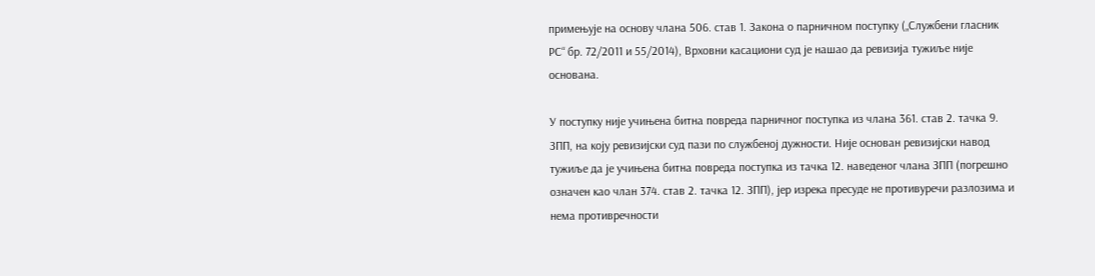примењује на основу члана 506. став 1. Закона о парничном поступку („Службени гласник РС“ бр. 72/2011 и 55/2014), Врховни касациони суд је нашао да ревизија тужиље није основана.

У поступку није учињена битна повреда парничног поступка из члана 361. став 2. тачка 9. ЗПП, на коју ревизијски суд пази по службеној дужности. Није основан ревизијски навод тужиље да је учињена битна повреда поступка из тачка 12. наведеног члана ЗПП (погрешно означен као члан 374. став 2. тачка 12. ЗПП), јер изрека пресуде не противуречи разлозима и нема противречности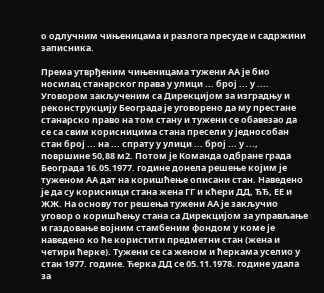о одлучним чињеницама и разлога пресуде и садржини записника.

Према утврђеним чињеницама тужени АА је био носилац станарског права у улици ... број ... у .... Уговором закљученим са Дирекцијом за изградњу и реконструкцију Београда је уговорено да му престане станарско право на том стану и тужени се обавезао да се са свим корисницима стана пресели у једнособан стан број ... на ... спрату у улици ... број ... у ..., површине 50,88 м2. Потом је Команда одбране града Београда 16.05.1977. године донела решење којим је туженом АА дат на коришћење описани стан. Наведено је да су корисници стана жена ГГ и кћери ДД, ЂЂ, ЕЕ и ЖЖ. На основу тог решења тужени АА је закључио уговор о коришћењу стана са Дирекцијом за управљање и газдовање војним стамбеним фондом у коме је наведено ко ће користити предметни стан (жена и четири ћерке). Тужени се са женом и ћеркама уселио у стан 1977. године. Ћерка ДД се 05.11.1978. године удала за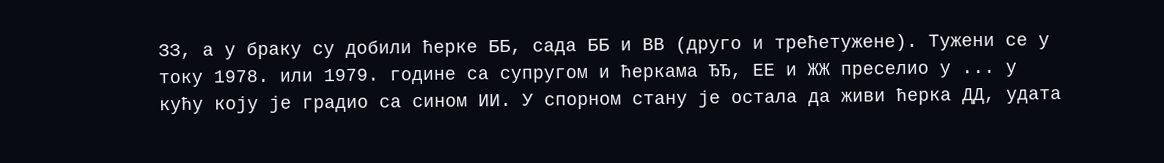ЗЗ, а у браку су добили ћерке ББ, сада ББ и ВВ (друго и трећетужене). Тужени се у току 1978. или 1979. године са супругом и ћеркама ЂЂ, ЕЕ и ЖЖ преселио у ... у кућу коју је градио са сином ИИ. У спорном стану је остала да живи ћерка ДД, удата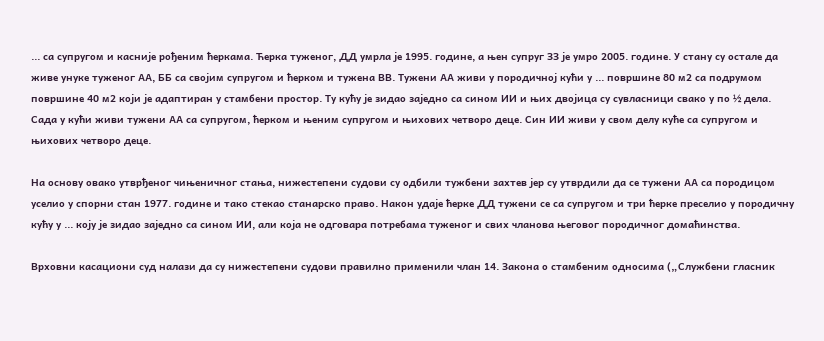... са супругом и касније рођеним ћеркама. Ћерка туженог, ДД умрла је 1995. године, а њен супруг ЗЗ је умро 2005. године. У стану су остале да живе унуке туженог АА, ББ са својим супругом и ћерком и тужена ВВ. Тужени АА живи у породичној кући у ... површине 80 м2 са подрумом површине 40 м2 који је адаптиран у стамбени простор. Ту кућу је зидао заједно са сином ИИ и њих двојица су сувласници свако у по ½ дела. Сада у кући живи тужени АА са супругом, ћерком и њеним супругом и њихових четворо деце. Син ИИ живи у свом делу куће са супругом и њихових четворо деце.

На основу овако утврђеног чињеничног стања, нижестепени судови су одбили тужбени захтев јер су утврдили да се тужени АА са породицом уселио у спорни стан 1977. године и тако стекао станарско право. Након удаје ћерке ДД тужени се са супругом и три ћерке преселио у породичну кућу у ... коју је зидао заједно са сином ИИ, али која не одговара потребама туженог и свих чланова његовог породичног домаћинства.

Врховни касациони суд налази да су нижестепени судови правилно применили члан 14. Закона о стамбеним односима („Службени гласник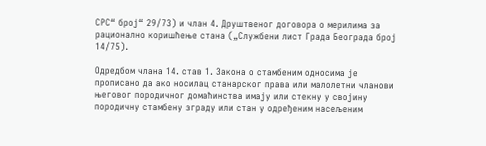СРС“ број“ 29/73) и члан 4. Друштвеног договора о мерилима за рационално коришћење стана („Службени лист Града Београда број 14/75).

Одредбом члана 14. став 1. Закона о стамбеним односима је прописано да ако носилац станарског права или малолетни чланови његовог породичног домаћинства имају или стекну у својину породичну стамбену зграду или стан у одређеним насељеним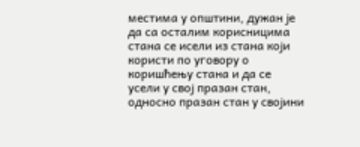местима у општини, дужан је да са осталим корисницима стана се исели из стана који користи по уговору о коришћењу стана и да се усели у свој празан стан, односно празан стан у својини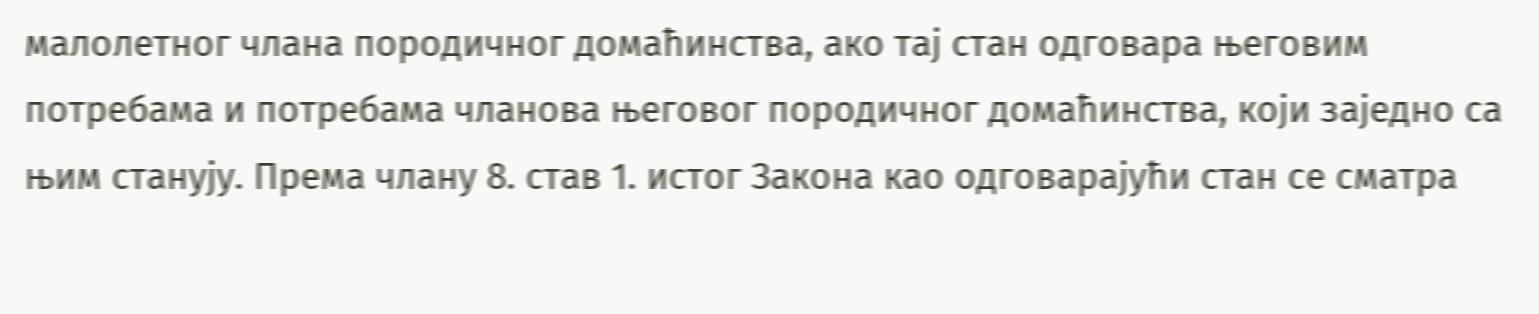малолетног члана породичног домаћинства, ако тај стан одговара његовим потребама и потребама чланова његовог породичног домаћинства, који заједно са њим станују. Према члану 8. став 1. истог Закона као одговарајући стан се сматра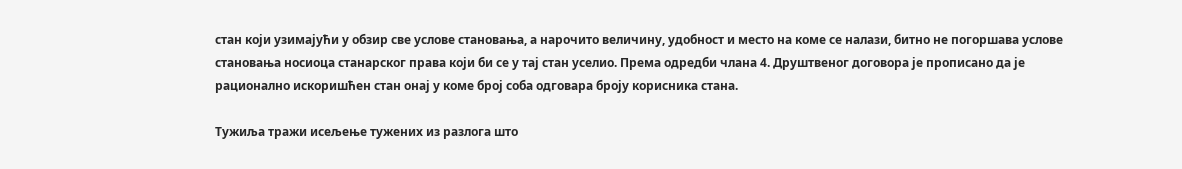стан који узимајући у обзир све услове становања, а нарочито величину, удобност и место на коме се налази, битно не погоршава услове становања носиоца станарског права који би се у тај стан уселио. Према одредби члана 4. Друштвеног договора је прописано да је рационално искоришћен стан онај у коме број соба одговара броју корисника стана.

Тужиља тражи исељење тужених из разлога што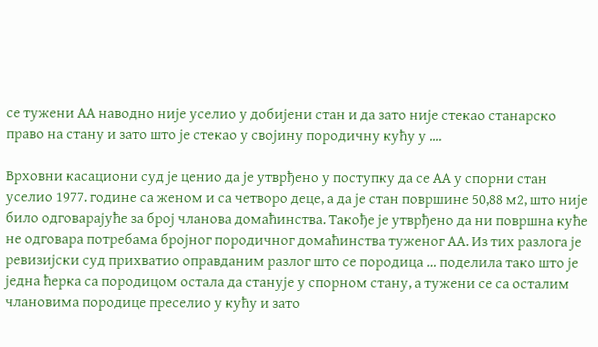се тужени АА наводно није уселио у добијени стан и да зато није стекао станарско право на стану и зато што је стекао у својину породичну кућу у ....

Врховни касациони суд је ценио да је утврђено у поступку да се АА у спорни стан уселио 1977. године са женом и са четворо деце, а да је стан површине 50,88 м2, што није било одговарајуће за број чланова домаћинства. Такође је утврђено да ни површна куће не одговара потребама бројног породичног домаћинства туженог АА. Из тих разлога је ревизијски суд прихватио оправданим разлог што се породица … поделила тако што је једна ћерка са породицом остала да станује у спорном стану, а тужени се са осталим члановима породице преселио у кућу и зато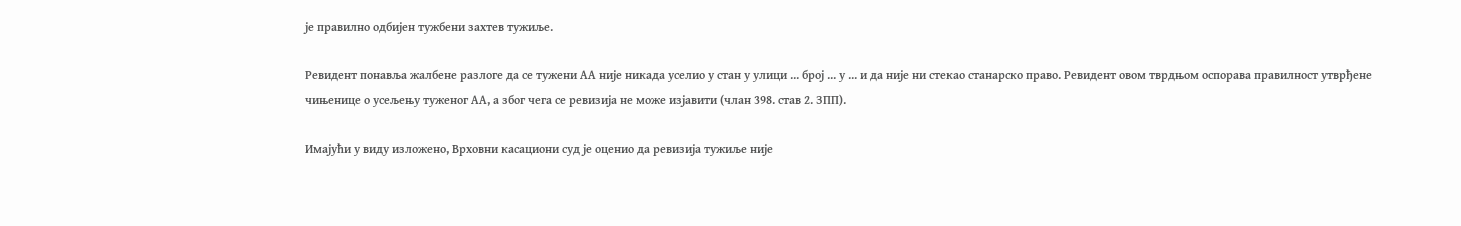је правилно одбијен тужбени захтев тужиље.

Ревидент понавља жалбене разлоге да се тужени АА није никада уселио у стан у улици ... број ... у ... и да није ни стекао станарско право. Ревидент овом тврдњом оспорава правилност утврђене чињенице о усељењу туженог АА, а због чега се ревизија не може изјавити (члан 398. став 2. ЗПП).

Имајући у виду изложено, Врховни касациони суд је оценио да ревизија тужиље није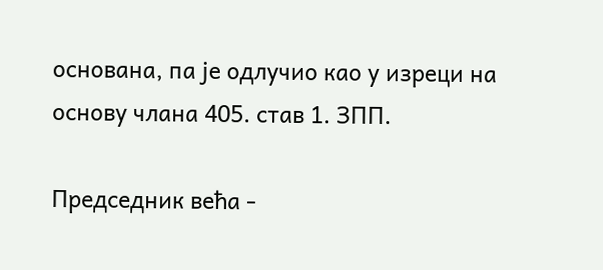основана, па је одлучио као у изреци на основу члана 405. став 1. ЗПП.

Председник већа -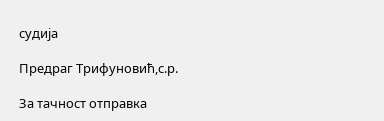судија

Предраг Трифуновић,с.р.

За тачност отправка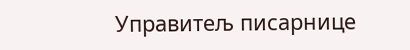Управитељ писарнице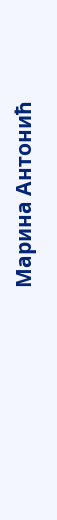Марина Антонић